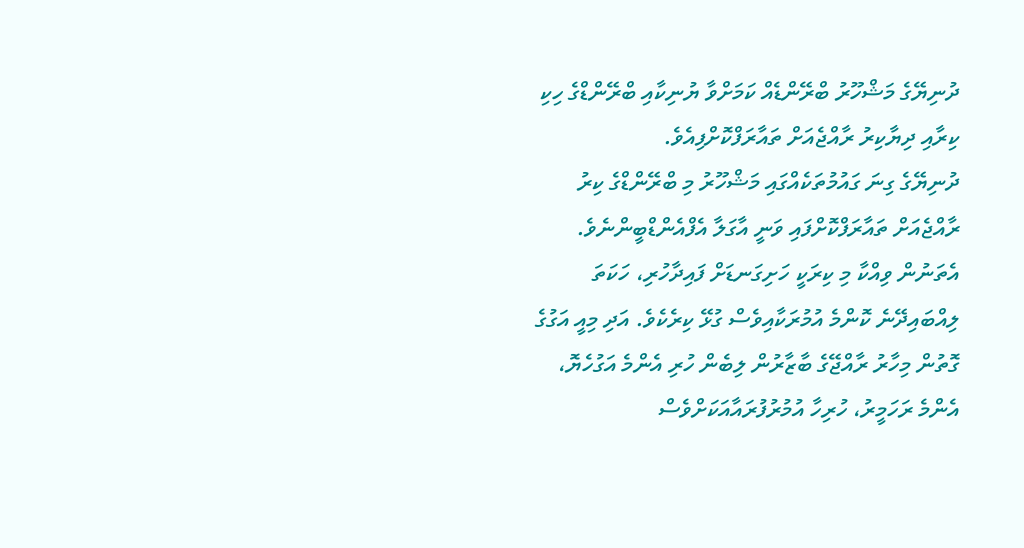ދުނިޔޭގެ މަޝްހޫރު ބްރޭންޑެއް ކަމަށްވާ ޔުނިކާއި ބްރޭންޑްގެ ހިކި ކިރާއި ދިޔާކިރު ރާއްޖެއަށް ތައާރަފްކޮށްފިއެވެ.
ދުނިޔޭގެ ގިނަ ގައުމުތަކެއްގައި މަޝްހޫރު މި ބްރޭންޑްގެ ކިރު ރާއްޖެއަށް ތައާރަފްކޮށްފައި ވަނީ އާގަލާ އެފްއެންޑްބީންނެވެ. އެތަނުން ވިއްކާ މި ކިރަކީ ހަށިގަނޑަށް ފައިދާހުރި، ހަކަތަ ލިއްބައިދޭނެ ކޮންމެ އުމުރަކާއިވެސް ގުޅޭ ކިރެކެވެ. އަދި މިއީ އަގުގެ ގޮތުން މިހާރު ރާއްޖޭގެ ބާޒާރުން ލިބެން ހުރި އެންމެ އަގުހެޔޮ، އެންމެ ރަހަމީރު، ހުރިހާ އުމުރުފުރައާއަކަށްވެސް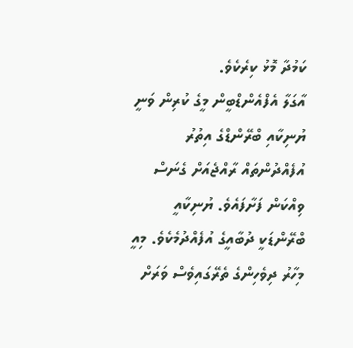ކަމުދާ މޮޅު ކިރެކެވެ.
އާގަލާ އެފްއެންޑްބީން މީގެ ކުރިން ވަނީ ޔުނިކާއި ބްރޭންޑްގެ އިތުރު އުފެއްދުންތައް ރާއްޖެއަށް ގެނަސް ވިއްކަން ފަށާފައެވެ. ޔުނިކާއީ ބްރޭންޑަކީ ދުބާއީގެ އުފެއްދުމެކެވެ. މިއީ މިހާރު ދިވެހިންގެ ތެރޭގައިވެސް ވަރަށް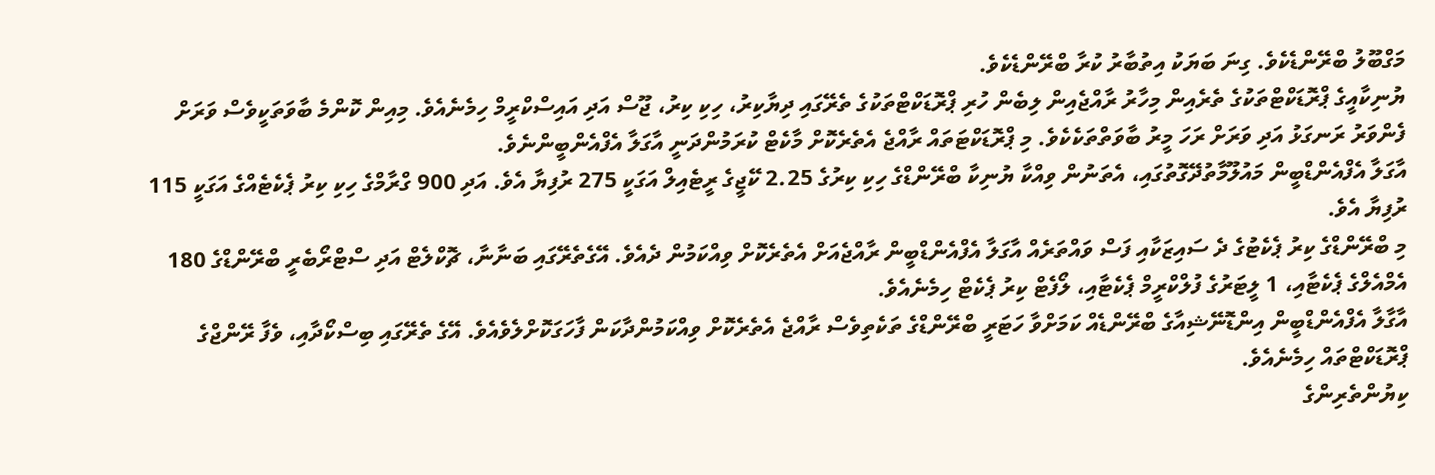މަގްބޫލު ބްރޭންޑެކެވެ. ގިނަ ބަޔަކު އިތުބާރު ކުރާ ބްރޭންޑެކެވެ.
ޔުނިކާއީގެ ޕްރޮޑަކްޓްތަކުގެ ތެރެއިން މިހާރު ރާއްޖެއިން ލިބެން ހުރި ޕްރޮޑަކްޓްތަކުގެ ތެރޭގައި ދިޔާކިރު، ހިކި ކިރު، ޖޫސް އަދި އައިސްކްރީމް ހިމެނެއެވެ. މިއިން ކޮންމެ ބާވަތަކީވެސް ވަރަށް ފެންވަރު ރަނގަޅު އަދި ވަރަށް ރަހަ މީރު ބާވަތްތަކެކެވެ. މި ޕްރޮޑަކްޓަތައް ރާއްޖެ އެތެރެކޮށް މާކެޓް ކުރަމުންދަނީ އާގަލާ އެފްއެންބީންނެވެ.
އާގަލާ އެފްއެންޑްބީން މައުލޫމާތުދޭގޮތުގައި، އެތަނުން ވިއްކާ ޔުނިކާ ބްރޭންޑްގެ ހިކި ކިރުގެ 2.25 ކޭޖީގެ ރީޓެއިލް އަގަކީ 275 ރުފިޔާ އެވެ. އަދި 900 ގްރާމްގެ ހިކި ކިރު ޕެކެޓެއްގެ އަގަކީ 115 ރުފިޔާ އެވެ.
މި ބްރޭންޑްގެ ކިރު ޕެކެޓުގެ ދެ ސައިޒަކާއި ފަސް ވައްތަރެއް އާގަލާ އެފްއެންޑްބީން ރާއްޖެއަށް އެތެރެކޮށް ވިއްކަމުން ދެއެވެ. އޭގެތެރޭގައި ބަނާނާ، ޗޮކްލެޓް އަދި ސްޓްރޯބެރީ ބްރޭންޑްގެ 180 އެމްއެލްގެ ޕެކެޓާއި، 1 ލީޓަރުގެ ފުލްކްރީމް ޕެކެޓާއި، ލޯފެޓް ކިރު ޕެކެޓް ހިމެނެއެވެ.
އާގާލާ އެފްއެންޑްބީން އިންޑޮނޭޝިއާގެ ބްރޭންޑެއް ކަމަށްވާ ހަޓަރީ ބްރޭންޑްގެ ތަކެތިވެސް ރާއްޖެ އެތެރެކޮށް ވިއްކަމުންދާކަން ފާހަގަކޮށްލެވެއެވެ. އޭގެ ތެރޭގައި ބިސްކޯދާއި، ވެފާ ރޭންޖްގެ ޕްރޮޑަކްޓްތައް ހިމެނެއެވެ.
ކިޔުންތެރިންގެ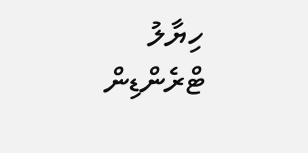ހިޔާލު
ޓްރެންޑިން